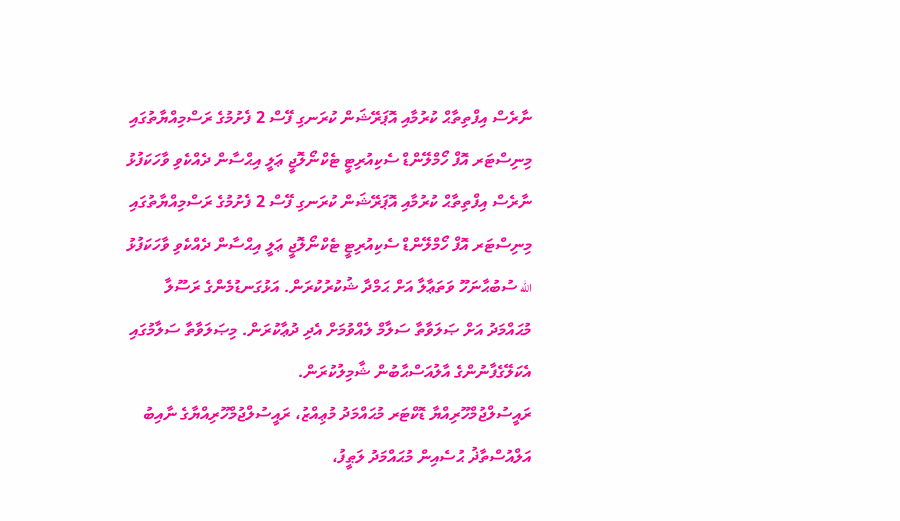ނާރެސް އިފްތިތާޙް ކުރުމާއި އޮޕަރޭޝަން ކުރަނގި ފޭސް 2 ފެށުމުގެ ރަސްމިއްޔާތުގައި މިނިސްޓަރ އޮފް ހޯމްލޭންޑް ސެކިއުރިޓީ ޓެކްނޯލޮޖީ ޢަލީ އިޙްސާން ދެއްކެވި ވާހަކަފުޅު
ނާރެސް އިފްތިތާޙް ކުރުމާއި އޮޕަރޭޝަން ކުރަނގި ފޭސް 2 ފެށުމުގެ ރަސްމިއްޔާތުގައި  މިނިސްޓަރ އޮފް ހޯމްލޭންޑް ސެކިއުރިޓީ ޓެކްނޯލޮޖީ ޢަލީ އިޙްސާން ދެއްކެވި ވާހަކަފުޅު
الله ސުބުޙާނަހޫ ވަތަޢާލާ އަށް ޙަމްދާ ޝުކުރުކުރަން. އަޅުގަނޑުމެންގެ ރަސޫލާ މުޙައްމަދު އަށް ޞަލަވާތާ ސަލާމް ލެއްވުމަށް އެދި ދުޢާކުރަން. މިޞަލަވާތާ ސަލާމުގައި އެކަލޭގެފާނުންގެ އާލުއަސްޙާބުން ޝާމިލުކުރަން.
ރައީސުލްޖުމްހޫރިއްޔާ ޑޮކްޓަރ މުޙައްމަދު މުޢިއްޒު، ރައީސުލްޖުމްހޫރިއްޔާގެ ނާއިބު އަލްއުސްތާޛު ޙުސެއިން މުޙައްމަދު ލަޠީފު،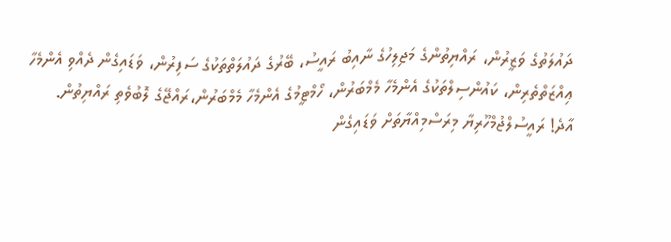ދައުލަތުގެ ވަޒީރުން، ރައްޔިތުންގެ މަޖިލިހުގެ ނާއިބު ރައީސު، ބޭރުގެ ދައުލަތްތަކުގެ ސަފިރުން، ވަޑައިގެން ދެއްވި އެންމެހާ ޢިއްޒަތްތެރިން، ކައުންސިލްތަކުގެ އެންމެހާ މެމްބަރުން، ހޯމްޓީމުގެ އެންމެހާ މެމްބަރުން،ރައްޖޭގެ ލޮބުވެތި ރައްޔިތުން.
އާދެ! ރައީސުލްޖުމްހޫރިޔާ މިރަސްމިއްޔާތަށް ވަޑައިގެން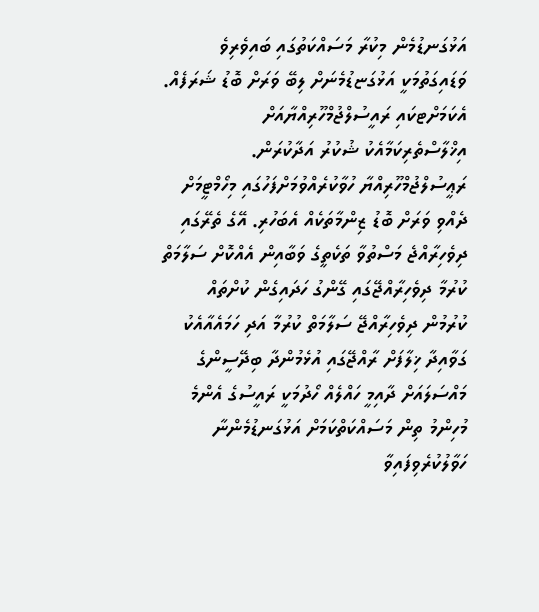އަޅުގަނޑުމެން މިކުރާ މަސައްކަތުގައި ބައިވެރިވެ ވަޑައިގަތުމަކީ އަޅުގަޏޑުމެނަށް ލިބޭ ވަރަށް ބޮޑު ޝަރަފެއް. އެކަމަށްޓކައި ރައީސުލްޖުމްހޫރިއްޔާއަށް އިޚްލާސްތެރިކަމާއެކު ޝުކުރު އަދާކުރަން. ރަޢީސުލްޖުމްހޫރިއްޔާ ހުވާކުރެއްވުމަށްފަހުގައި މިހޯމްޓީމަށް ދެއްވި ވަރަށް ބޮޑު ޒިންމާތަކެއް އެބަހުރި. އޭގެ ތެރޭގައި ދިވެހިރާއްޖެ މަސްތުވާ ތަކެތީގެ ވަބާއިން އެއްކޮށް ސަލާމަތް ކުރުމާ ދިވެހިރާއްޖޭގައި ގޭންގު ހަދައިގެން ކުށްތައް ކުރުމުން ދިވެހިރާއްޖޭ ސަލާމަތް ކުރުމާ އަދި ހަމައެއާއެކު ގަވާއިދާ ޚިލާފަށް ރާއްޖޭގައި އުޅެމުންދާ ބިދޭސީންގެ މައްސަލައަށް ދާއިމީ ހައްލެއް ހޯދުމަކީ ރައީސުގެ އެންމެ މުހިންމު ތިން މަސައްކަތްކަމަށް އަޅުގަނޑުމެންނާ ހަވާލުކުރެވިފައިވާ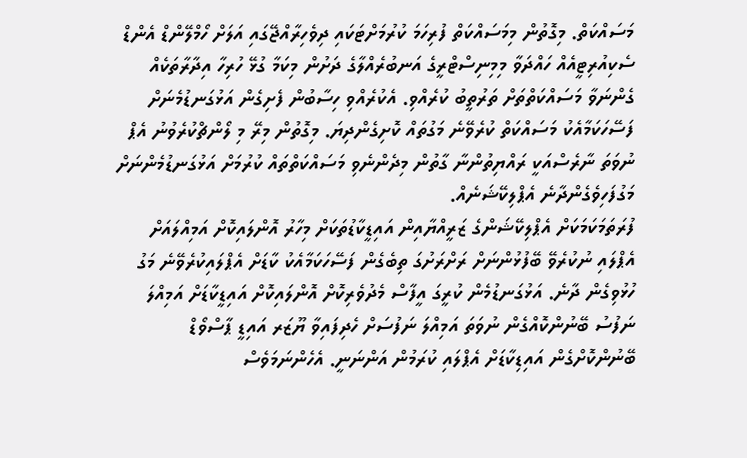މަސައްކަތް. މިގޮތުން މިމަސައްކަތް ފުރިހަމަ ކުރުމަށްޓަކައި ދިވެހިރާއްޖޭގައި އަލަށް ހޯމްލޭންޑް އެންޑް ސެކިއުރިޓީއެއް ހައްދަވާ މިމިނިސްޓްރީގެ އަނބުރެއްލާގެ ދަށުން މިކަމާ ގުޅޭ ހުރިހާ އިދާރާތަކެއް ގެންނަވާ މަސައްކަތްތަށް ތަރުތީބު ކުރެއްވި. އެކުރެއްވި ހިސާބުން ފެށިގެން އަޅުގަނޑުމެނަށް ފަސޭހަކަމާއެކު މަސައްކަތް ކުރެވޭނެ މަގުތައް ކޮށިގެންދިޔަ. މިގޮތުން މިރޭ މި ލޯންޗްކުރެވުނު އެޕް ނުވަތަ ނާރެސްއަކީ ރައްޔިތުންނާ ގާތުން މިދެންނެވި މަސައްކަތްތައް ކުރުމަށް އަޅުގަނޑުމެންނަށް މަގުފަހިވެގެންދާނެ އެޕްލިކޭޝަނެއް.
ފުރަތަމަކަމަކަށް އެޕްލިކޭޝަންގެ ޒަރީއްޔާއިން އައިޑީކާޑުތަކަށް މިހާރު އޮންލައިކޮށް އަމިއްލައަށް އެޕްލައި ނުކުރެވޭ ބޭފުޅުންނަށް ރަށްރަށުގަ ތިބެގެން ފަސޭހަކަމާއެކު ކާޑަށް އެޕްލައިކުރެވޭނެ މަގު ހުޅުވިގެން ދާނެ. އަޅުގަނޑުމެން ކުރީގަ އީފާސް މެދުވެރިކޮށް އޮންލައިކޮށް އައިޑީކާޑަށް އަމިއްލަ ނަފުސު ބޭނުންކޮއްގެން ނުވަތަ އަމިއްލަ ނަފުސަށް ހެދިފައިވާ ޔޫޒަރ އައިޑީ ޕާސްވޯޑް ބޭނުންކޮށްގެން އައިޑިކާޑަށް އެޕްލައި ކުރަމުން އަންނަނީ. އެހެންނަމަވެސް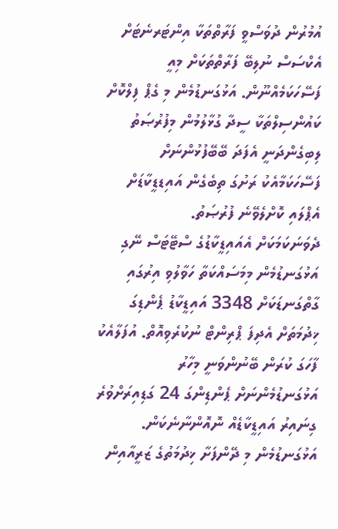އުމުރުން ދުވަސްވީ ފަރާތްތަކާ އިންޓަރނެޓަށް އެކްސަސް ނުލިބޭ ފަރާތްތަކަށް މިއީ ފަސޭހަކަމެއްނޫން. އަޅުގަނޑުމެން މި ގެޕް ފިލްކޮށް ކައުންސިލްތަކާ ސީދާ ގުޅާލުމުން މިފުރުޞަތު ލިބިގެންދަނީ އެފަދަ ބޭބޭފުޅުންނަށް ފަސޭހަކަމާއެކު ރަށުގަ ތިބެގެން އައިޑޑީކާޑަށް އެޕްލައި ކޮށްލެވޭނެ ފުރުޞަތު.
ދެވަނަކަމަކަށް އެއައިޑީކާޑުގެ ސްޓޭޓަސް ނޭގި އަޅުގަނޑުމެން މިމަސައްކަތާ ހަވާލުވި އިރުގައި ގާތްގަނޑަކަށް 3348 އައިޑީކާޑު ޕެންޑިގަ ޚިދުމަތަށް އެދިފަ ޕްރިންޓް ނުކުރެވިއޮތް. އުފަލާއެކު ފާހަގަ ކުރަން ބޭނުންވަނީ މިހާރު އަޅުގަނޑުމެންނަށް ޕެންޑިންގަ 24 ގަޑިއިރަށްވުރެ ގިނައިރު އައިޑީކާޑެއް ނޮއޮންނާނެކަން. އަޅުގަނޑުމެން މި ދޭންފަށާ ޚިދުމަތުގެ ޒަރީއާއިން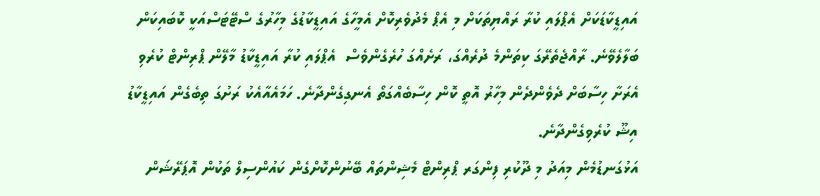އައިޑީކާޑަކަށް އެޕްލައި ކުރާ ރައްޔިތަކަށް މި އެޕް މެދުވެރިކޮށް އެމީހާގެ އައިޑީކާޑުގެ މިހާރުގެ ސްޓޭޓަސްއަކީ ކޮބައިކަން ބަލާލެވޭނެ. ރާއްޖެތެރޭގަ ކިތަންމެ ދުރެއްގަ، ރަށެއްގަ ހުރެގެންވެސް  އެޕްލައި ކުރާ އައިޑީކާޑު މާލޭން ޕްރިންޓް ކުރެވި އެރަށާ ހިސާބަށް ދެވެންދެން މިހާރު އޮތީ ކޮން ހިސާބެއްގަތޯ އެނގިގެންދާނެ. ހަމައެއާއެކު ރަށުގަ ތިބެގެން އައިޑީކާޑު އިޝޫ ކުރެވިގެންދާނެ.
އަޅުގަނޑުމެން މިއަދު މި ދޫކުރި ފިންގަރ ޕްރިންޓް މެޝިންތައް ބޭނުންކޮށްގެން ކައުންސިލް ތަކުން އޮޕަރޭޝަން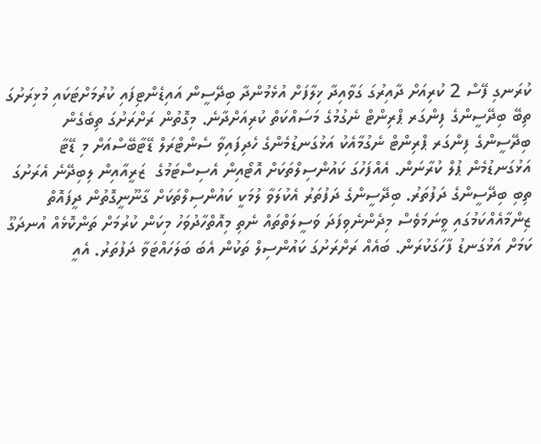ކުރަނގި ފޭސް 2 ކުރިއަށް ދާއިރުގަ ގަވާއިދާ ޚިލާފަށް އުޅެމުންދާ ބިދޭސީން އައިޑެންޓިފައި ކުރުމަށްޓަކައި މުޅިރަށުގަ ތިބޭ ބިދޭސީންގެ ފިންގަރ ޕްރިންޓް ނެގުމުގެ މަސައްކަތް ކުރިއަށްދާނެ. މިގޮތުން ރަށްރަށުގަ ތިބެގެން ބިދޭސީންގެ ފިންގަރ ޕްރިންޓް ނެގުމާއެކު އަޅުގަނޑުމެންގެ ހެދިފައިވާ ސެންޓްރަލް ޑޭޓާބޭސްއަށް މި ޑޭޓާ އަޅުގަނޑުމެން ޕުލް ކުރާނަން. އެއްފަހުގަ ކައުންސިލްތަކަށް އޮޓޯއިން އެސިސްޓަމުގެ  ޒަރީއާއިން ލިބިދޭނެ އެރަށުގަ ތިބި ބިދޭސީންގެ ދަފުތަރު. ބިދޭސީންގެ ދަފުތަރު އެކުލަވާ ލުމަކީ ކައުންސިލްތަކަށް ގާނޫނީގޮތުން ދީފައޮތް ޒިންމާއެއްކަމުގައި ވީނަމަވެސް މިދެންނެވިފަދަ ވަސީލަތްތައް ނެތި މިއޮތްހާދުވަހު މިކަން ކުރުމަށް ތަންކޮޅެއް އުނދަގޫ ކަމަށް އަޅުގަނޑު ފާހަގަކުރަން. ބައެއް ރަށްރަށުގަ ކައުންސިލް ތަކުން އެބަ ބަލަހައްޓަވާ ދަފުތަރު. އެއީ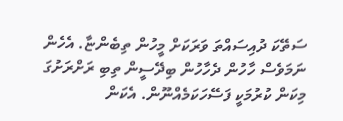ސަތޭކަ ދުއިސައްތަ ވަރަކަށް މީހުން ތިބެންޏާ. އެހެން ނަމަވެސް ހާހުން ދެހާހުން ބިދޭސީން ތިބި ރަށްރަށުގަ މިކަން ކުރުމަކީ ފަސޭހަކަމެއްނޫން. އެކަން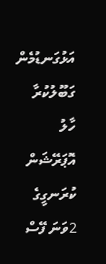އަޅުގަނޑުމެން ގަބޫލުކުރާ ހާލު އޮޕަރޭޝަން ކުރަނގީގެ  2ވަނަ ފޭސް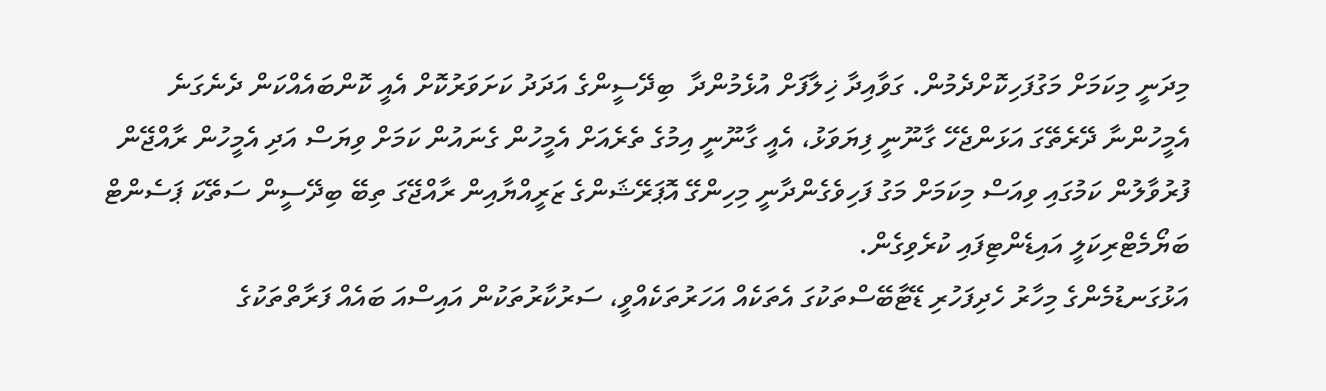މިދަނީ މިކަމަށް މަގުފަހިކޮށްދެމުން. ގަވާއިދާ ޚިލާފަށް އުޅެމުންދާ  ބިދޭސީންގެ އަދަދު ކަށަވަރުކޮށް އެއީ ކޮންބައެއްކަން ދެނެގަނެ އެމީހުންނާ ދޭރެތޭގަ އަޅަންޖެހޭ ގާނޫނީ ފިޔަވަޅު، އެއީ ގާނޫނީ އިމުގެ ތެރެއަށް އެމީހުން ގެނައުން ކަމަށް ވިޔަސް އަދި އެމީހުން ރާއްޖޭން ފުރުވާލުން ކަމުގައި ވިއަސް މިކަމަށް މަގު ފަހިވެގެންދާނީ މިހިންގޭ އޮޕަރޭޝަންގެ ޒަރީއްޔާއިން ރާއްޖޭގަ ތިބޭ ބިދޭސީން ސަތޭކަ ޕަސެންޓް ބަޔޯމެޓްރިކަލީ އައިޑެންޓިފައި ކުރެވިގެން.
އަޅުގަނޑުމެންގެ މިހާރު ހެދިފަހުރި ޑޭޓާބޭސްތަކުގަ އެތަކެއް އަހަރުތަކެއްވީ، ސަރުކާރުތަކުން އައިސްއަ ބައެއް ފަރާތްތަކުގެ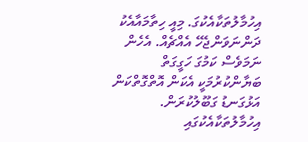އިހުމާލުތަކާއެކުގަ. މިއީ ހިތާމައާއެކު ދަންނަވަންޖެހޭ އެއްޗެއް. އެހެން ނަމަވެސް ކަމުގަ ހަގީގަތް ބަޔާންކުރުމަކީ އެކަން އޮތްގޮތްކަން އަޅުގަނޑު ގަބޫލުކުރަން. އިހުމާލުތަކާއެކުގައި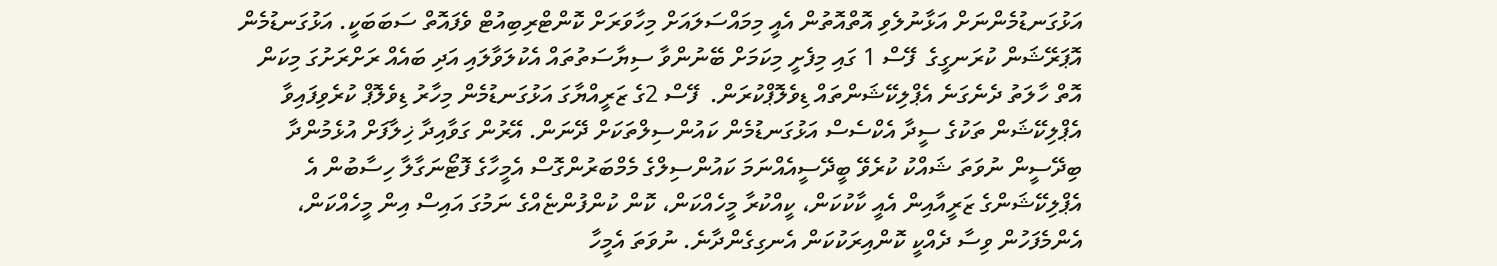އަޅުގަނޑުމެންނަށް އަޅާނުލެވި އޮތްއޮތުން އެއީ މިމައްސަލައަށް މިހާވަރަށް ކޮންޓްރިބިއުޓް ވެފައޮތް ސަބަބަކީ. އަޅުގަނޑުމެން އޮޕަރޭޝަން ކުރަނގީގެ  ފޭސް 1 ގައި މިފެށީ މިކަމަށް ބޭނުންވާ ސިޔާސަތުތައް އެކުލަވާލައި އަދި ބައެއް ރަށްރަށުގަ މިކަން އޮތް ހާލަތު ދެނެގަނެ އެޕްލިކޭޝަންތައް ޑިވެލޮޕްކުރަން.  ފޭސް 2ގެ ޒަރީއްޔާގަ އަޅުގަނޑުމެން މިހާރު ޑިވެލޮޕް ކުރެވިފައިވާ އެޕްލިކޭޝަން ތަކުގެ ސީދާ އެކްސެސް އަޅުގަނޑުމެން ކައުންސިލްތަކަށް ދޭނަން. އޭރުން ގަވާއިދާ ޚިލާފަށް އުޅެމުންދާ ބިދޭސީން ނުވަތަ ޝައްކު ކުރެވޭ ބީދޭސީއެއްނަމަ ކައުންސިލްގެ މެމްބަރުންގޮސް އެމީހާގެ ފޮޓޯނަގާލާ ހިސާބުން އެ އެޕްލިކޭޝަންގެ ޒަރީއާއިން އެއީ ކާކުކަން، ކީއްކުރާ މީހެއްކަން، ކޮން ކުންފުންޏެއްގެ ނަމުގަ އައިސް އިން މީހެއްކަން،  އެންމެފަހުން ވިސާ ދެއްކީ ކޮންއިރަކުކަން އެނގިގެންދާނެ. ނުވަތަ އެމީހާ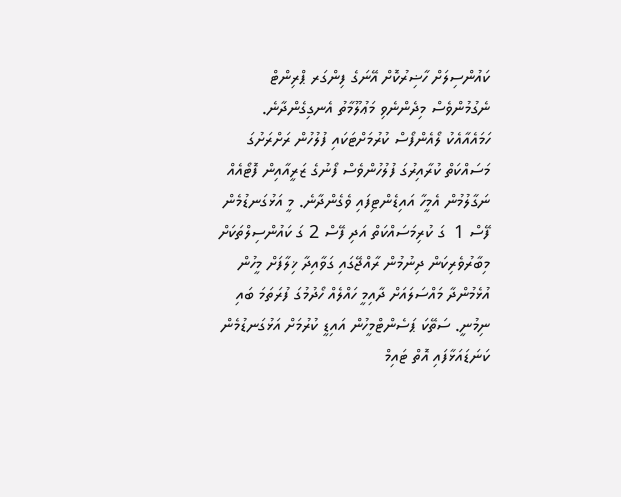ކައުންސިލަށް ހާޟިރުކޮށް އޭނަގެ ފިންގަރ ޕްރިންޓް ނެގުމުންވެސް މިދެންނެވި މަޢުލޫމާތު އެނގިގެންދާނެ.  ހަމައެއާއެކު ލޯއެންފޯސް ކުރުމަށްޓަކައި ފުލުހުން ރަށްރަށުގަ މަސައްކަތް ކުރާއިރުގަ ފުލުހުންވެސް ފޯނުގެ ޒަރީއާއިން ފޮޓޯއެއް ނަގާލުމުން އެމީހާ އައިޑެންޓިފައި ވެގެންދާނެ. މީ އަޅުގަނޑުމެން ފޭސް 1  ގަ ކުރިމަސައްކަތް އަދި ފޭސް 2 ގަ ކައުންސިލްތަކަށް މިބާރުވެރިކަން ދިނުމުން ރާއްޖޭގައި ގަވާއިދާ ޚިލާފަށް މީހުން އުޅެމުންދާ މައްސަލައަށް ދާއިމީ ހައްލެއް ހޯދުމުގަ ފުރަތަމަ ބައި ނިމުނީ. ސަތޭކަ ޕަސެންޓްމީހުން އައިޑީ ކުރުމަށް އަޅުގަނޑުމެން ކަނަޑައަޅާފައި އޮތް ޓައިމް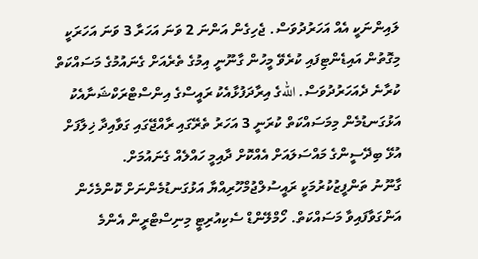ލައިންނަކީ އެއް އަހަރުދުވަސް. ޖެހިގެން އަންނަ 2 ވަނަ އަހަރާ 3 ވަނަ އަހަރަކީ މިގޮތުން އައިޑެންޓިފައި ކުރެވޭ މީހުން ގާނޫނީ އިމުގެ ތެރެއަށް ގެނައުމުގެ މަސައްކަތް ކުރާނެ ދެއަހަރުދުވަސް. اللهގެ އިރާދަފުޅާއެކު ރައީސްގެ އިންސްޓްރަކްޝަނާއެކު އަޅުގަނޑުމެން މިމަސައްކަތް ކުރަނީ 3 އަހަރު ތެރޭގައި ރާއްޖޭގައި ގަވާއިދާ ޚިލާފަށް އުޅޭ ބިދޭސީންގެ މައްސަލައަށް އެއްކޮށް ދާއިމީ ހައްލެއް ގެނައުމަށް.
ގާނޫނު ތަންފީޒުކުރުމަކީ ރައީސުލްޖުމްހޫރިއްޔާ އަޅުގަނޑުމެންނަށް ކޮންމެހެން އަންގަވާފައިވާ މަސައްކަތް. ހޯމްލޭންޑް ސެކިއުރިޓީ މިނިސްޓްރީން އެންމެ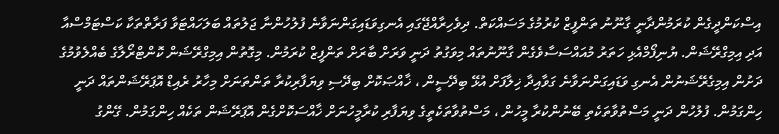އިސްކަންދީގެން ކުރަމުންދާނީ ގާނޫނު ތަންފީޒް ކުރުމުގެ މަސައްކަތް. ދިވެހިރާއްޖޭގައި އެނގިވަޑައިގަންނަވާނެ ފުލުހުންނާ ޖަލުތައް ބަލަހައްޓަވާ ފަރާތްތަކާ ކަސްޓަމްސްއާ އަދި އިމިގްރޭޝަން. ޔުނިފޯމްއެޅި ހަތަރު މުއައްސަސާވެގެން ގާނޫނުތައް މިވަގުތު ދަނީ ވަރަށް ބާރަށް ތަންފީޒް ކުރަމުން. މިގޮތުން އިމިގްރޭޝަން ކޮންޓްރޯލާގެ ބެއްލެވުމުގެ ދަށުން އިމިގެރޭޝަނުން އެނގި ވަޑައިގަންނަވާނެ ގަވާއިދާ ޚިލާފަށް އުޅޭ ބިދޭސީން ، ޚާއްޞަކޮށް ބިދޭސި ވިޔަފާރިކުރާ ތަންތަނަށް މިހާރު ރެއިޑް އޮޕަރޭޝަންތައް ދަނީ ހިންގަމުން. ފުލުހުން ދަނީ މަސްތުވާތަކެތި ބޭނުންކުރާ މީހުން ، މަސްތުވާތަކެތީގެ ވިޔަފާރި ކުރާމީހުނަށް ޚާއްސަކޮށްގެން އޮޕަރޭޝަން ތަކެއް ހިންގަމުން. ގޭންގު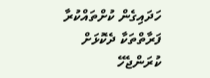ހަދައިގެން ކުށްތައްކުރާ ފަރާތްތަކާ ދެކޮޅަށް ކުރަންޖެހޭ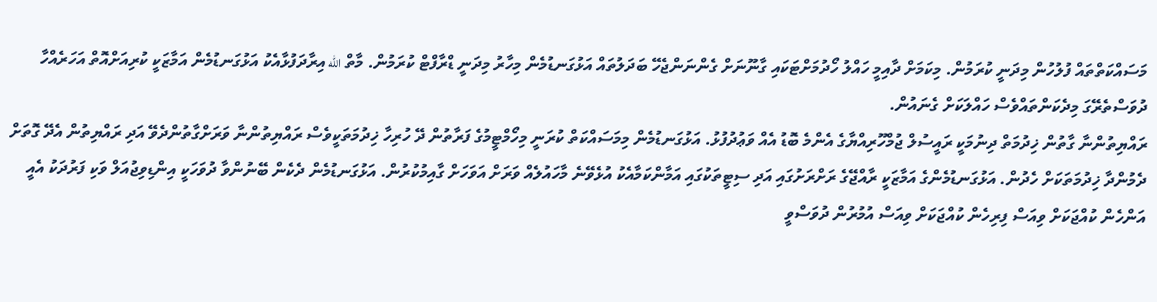މަސައްކަތްތައް ފުލުހުން މިދަނީ ކުރަމުން. މިކަމަށް ދާއިމީ ހައްލު ހޯދުމަށްޓަކައި ގާނޫނަށް ގެންނަންޖެހޭ ބަދަލުތައް އަޅުގަނޑުމެން މިހާރު މިދަނީ ޑްރާފްޓް ކުރަމުން. މާތް الله އިރާދަފުޅާއެކު އަޅުގަނޑުމެން އަމާޒަކީ ކުރިއަށްއޮތް އަހަރެއްހާ ދުވަސްތެރޭގަ މިދެކަންތައްވެސް ހައްލަކަށް ގެނައުން.
ރައްޔިތުންނާ ގާތުން ޚިދުމަތް ދިނުމަކީ ރައީސުލް ޖުމްހޫރިއްޔާގެ އެންމެ ބޮޑު އެއް ވަޢުދުފުޅު. އަޅުގަނޑުމެން މިމަސައްކަތް ކުރަނީ މިހޯމްޓީމުގެ ފަރާތުން ދޭ ހުރިހާ ޚިދުމަތަކީވެސް ރައްޔިތުންނާ ވަރަށްގާތުންދެވޭ އަދި ރައްޔިތުން އެދޭ ގޮތަށް ދެމުންދާ ޚިދުމަތަކަށް ހެދުން. އަޅުގަނޑުމެންގެ އަމާޒަކީ ރާއްޖޭގެ ރަށްރަށުގައި އަދި ސިޓީތަކުގައި އަމާންކަމާއެކު އުޅެވޭނެ މާހައުލެއް ވަރަށް އަވަހަށް ގާއިމުކުރުން. އަޅުގަނޑުމެން ދެކެން ބޭނުންވާ ދުވަހަކީ އިންޑިވިޖުއަލް ވަކި ފަރުދަކު އެއީ އަންހެން ކުއްޖަކަށް ވިއަސް ފިރިހެން ކުއްޖަކަށް ވިއަސް އުމުރުން ދުވަސްވީ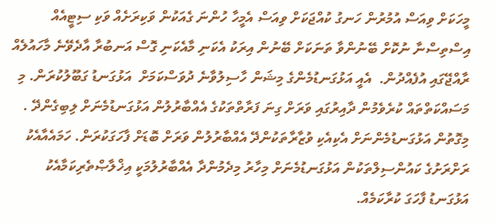މީހަކަށް ވިއަސް އުމުރުން ހަނގު ކުއްޖަކަށް ވިއަސް އެމީހާ ހުންނަ ގެއަކުން ވަކިރަށެއް ވަކި ސިޓީއެއް އިސްތިސްނާ ނުކޮށް ބޭނުންވާ ތަނަކަށް ބޭނުން އިރަކު އެކަނި މާއެކަނި ގޮސް އަނބުރާ އާދެވޭނެ މާހައުލެއް ރާއްޖޭގައި އުފެއްދުން.  އެއީ އަޅުގަނޑުމެންގެ މިޝަން ހާސިލުވާނެ ދުވަސްކަމަށް  އަޅުގަނޑު ގަބޫލުކުރަން. މި މަސައްކަތްތައް ކުރެވެމުން ދާއިރުގައި ވަރަށް ގިނަ ފަރާތްތަކުގެ އެއްބާރުލުން އަޅުގަނޑުމެނަށް ލިބިގެންދޭ . މިގޮތުން އަޅުގަނޑުމެންނަށް އެކިއެކި ވުޒާރާތަކުންދޭ އެއްބާރުލުން ވަރަށް ބޮޑަށް ފާހަގަކުރަން. ހަމައެއާއެކު ރަށްރަށުގެ ކައުންސިލްތަކުން އަޅުގަނޑުމެނަށް މިހާރު މިދެމުންދާ އެއްބާރުލުމަކީ އިޚްލާޞްތެރިކަމާއެކު އަޅުގަނޑު ފާހަގަ ކުރާކަމެއް.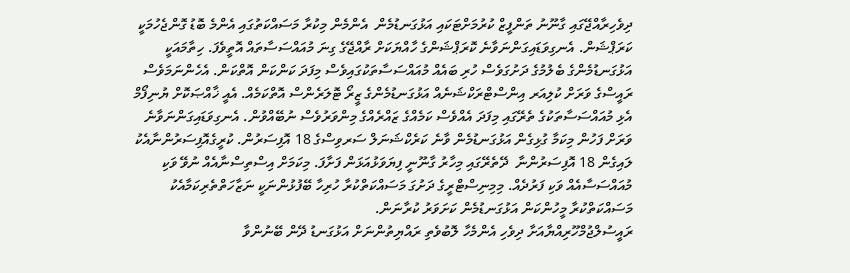ދިވެހިރާއްޖޭގައި ގާނޫނު ތަންފީޒް ކުރުމަށްޓަކައި އަޅުގަނޑުމެން  އެންމެން މިކުރާ މަސައްކަތުގައި އެންމެ ބޮޑު ގޮންޖެހުމަކީ ކަރަޕްޝަން. އެނގިވަޑައިގަންނަވާނެ ކޮރަޕްޝަންގެ ހާއްޔަކަށް ރާއްޖޭގެ ގިނަ މުއައްސަސާތައް އޮތީވެފަ. ހިތާމައަކީ އަޅުގަނޑުމެންގެ ބެލުމުގެ ދަށުގަވެސް ހުރި ބައެއް މުއައްސަސާތަކުގައިވެސް މިފަދަ ކަންކަން އޮތްކަން. އެހެންނަމަވެސް ރައީސްގެ ވަރަށް ކުލިއަރ އިންސްޓްރަކްޝަނެއް އަޅުގަނޑުމެންގެ ޒީރޯ ޓޮލަރެންސް އޮތްކަމެއް. އެއީ ޚާއްޞަކޮށް ޔުނިފޯމް އެޅި މުއައްސަސާތަކުގެ ތެރޭގައި މިފަދަ އެއްވެސް ކަމެއްގެ ޒައްރެއްގެ މިންވަރުވެސް ނުބޭއްވުން. އެނގިވަޑައިގަންނަވާނެ ވަރަށް ފަހުން މިކަމާ ގުޅިގެން އަޅުގަނޑުމެން ވާނެ ކަރެކްޝަނަލް ސަރވިސްގެ 18 އޮފިސަރުން. ކުރީގެއޮފިސަރުންނާއެކު ލައިގެން 18 އޮފިސަރުންނާ  ދޭތެރޭގައި މިހާރު ގާނޫނީ ފިޔަވަޅުއަޅަން ފަށާފަ. މިކަމަށް އިސްތިސްނާއެއް ނުވޭ ވަކި މުއައްސަސާއެއް ވަކި ފަރުދެއް. މިމިނިސްޓްރީގެ ދަށުގަ މަސައްކަތްކުރާ ހުރިހާ ބޭފުޅުންނަކީ ނަޒާހަތްތެރިކަމާއެކު މަސައްކަތްކުރާ މީހުންކަން އަޅުގަނޑުމެން ކަށަވަރު ކުރާނަން.
ރައީސުލްޖުމްހޫރިއްޔާއަށާ ދިވެހި އެންމެހާ ލޮބުވެތި ރައްޔިތުންނަށް އަޅުގަނޑު ދޭން ބޭނުންވާ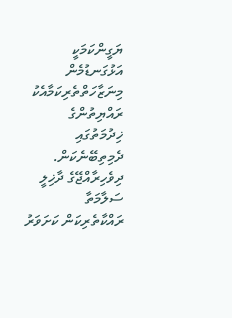ޔަގީންކަމަކީ އަޅުގަނޑުމެން މިނަޒާހަތްތެރިކަމާއެކު ރައްޔިތުންގެ ޚިދުމަތުގައި ދެމިތިބޭނެކަން. ދިވެހިރާއްޖޭގެ ދާޚިލީ ސަލާމަތާ ރައްކާތެރިކަން ކަށަވަރު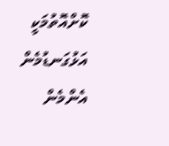ކޮށްއޮތުމަކީ އަޅުގަނޑުމެން އެންމެން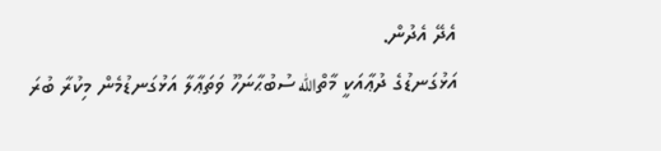އެދޭ އެދުން.
އަޅުގަނޑުގެ ދުޢާއަކީ މާތްالله ސުބުޙާނަހޫ ވަތަޢާލާ އަޅުގަނޑުމެން މިކުރާ ބުރަ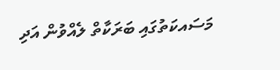މަސައކަތުގައި ބަރަކާތް ލެއްވުން އަދި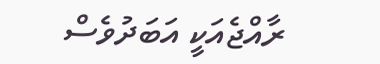ރާއްޖެއަކީ އަބަދުވެސް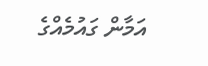އަމާން ގައުމެއްގެ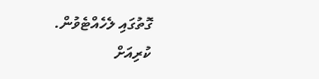ގޮތުގައި ލެހެއްޓެވުން.
ކުރިއަށް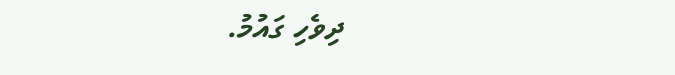ދިވެހި ގައުމު.